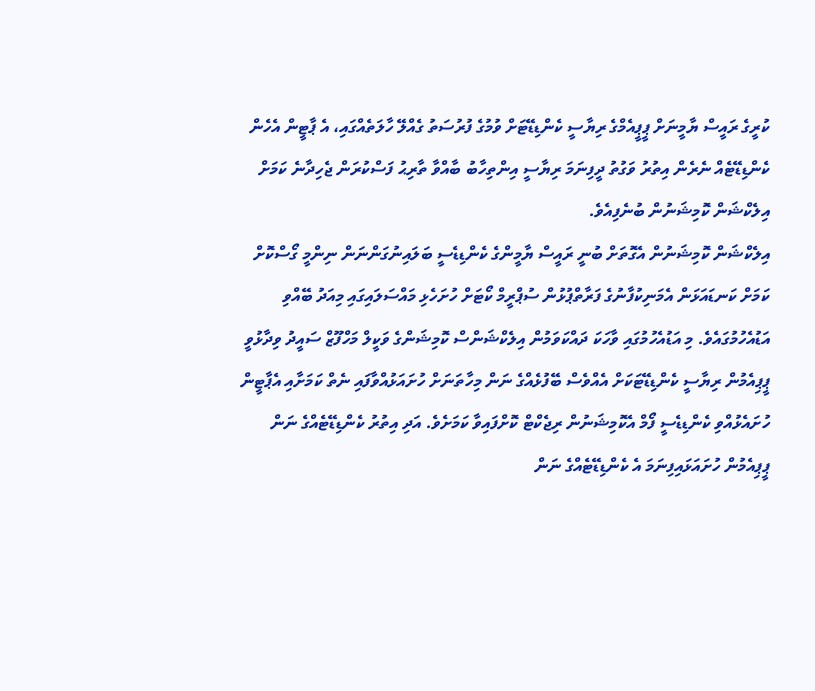ކުރީގެ ރައީސް ޔާމީނަށް ޕީޕީއެމްގެ ރިޔާސީ ކެންޑިޑޭޓަށް ވުމުގެ ފުރުސަތު ގެއްލޭ ހާލަތެއްގައި، އެ ޕާޓީން އެހެން ކެންޑިޑޭޓެއް ނެރެން އިތުރު ވަގުތު ދީފިނަމަ ރިޔާސީ އިންތިހާބު ބާއްވާ ތާރިޙު ފަސްކުރަން ޖެހިދާނެ ކަމަށް އިލެކްޝަން ކޮމިޝަނުން ބުނެފިއެވެ.
އިލެކްޝަން ކޮމިޝަނުން އެގޮތަށް ބުނީ ރައީސް ޔާމީންގެ ކެންޑިޑެސީ ބަލައިނުގަންނަން ނިންމީ ގޯސްކޮށް ކަމަށް ކަނޑައަޅަން އެމަނިކުފާނުގެ ފަރާތްޕުޅުން ސުޕްރީމް ކޯޓަށް ހުށަހެޅި މައްސަލައިގައި މިއަދު ބޭއްވި އަޑުއެހުމުގައެވެ. މި އަޑުއެހުމުގައި ވާހަކަ ދައްކަވަމުން އިލެކްޝަންސް ކޮމިޝަންގެ ވަކީލް މަހްފޫޒް ސައީދު ވިދާޅުވީ ޕީޕިއެމުން ރިޔާސީ ކެންޑިޑޭޓަކަށް އެއްވެސް ބޭފުޅެއްގެ ނަން މިހާތަނަށް ހުށައަޅުއްވާފައި ނެތް ކަމަށާއި އެޕާޓީން ހުށައެޅުއްވި ކެންޑިޑެސީ ފޯމް އެކޮމިޝަނުން ރިޖެކްޓް ކޮށްފައިވާ ކަމަށެވެ. އަދި އިތުރު ކެންޑިޑޭޓެއްގެ ނަން ޕީޕިއެމުން ހުށައަޅައިފިނަމަ އެ ކެންޑިޑޭޓެއްގެ ނަން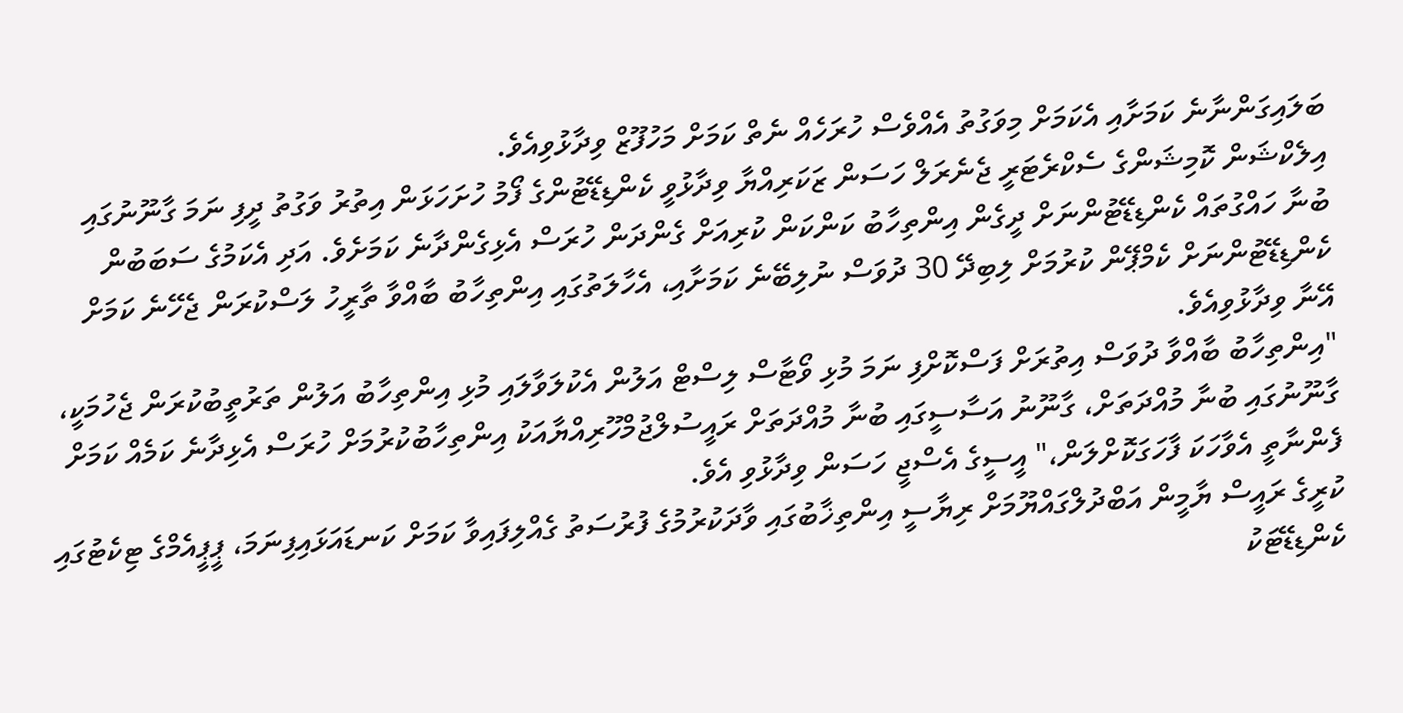ބަލައިގަންނާނެ ކަމަށާއި އެކަމަށް މިވަގުތު އެއްވެސް ހުރަހެއް ނެތް ކަމަށް މަހުފޫޒް ވިދާޅުވިއެވެ.
އިލެކްޝަން ކޮމިޝަންގެ ސެކްރެޓަރީ ޖެނެރަލް ހަސަން ޒަކަރިއްޔާ ވިދާޅުވީ ކެންޑިޑޭޓުންގެ ފޯމު ހުށަހަޅަން އިތުރު ވަގުތު ދީފި ނަމަ ގާނޫނުގައި ބުނާ ހައްގުތައް ކެންޑިޑޭޓުންނަށް ދީގެން އިންތިހާބު ކަންކަން ކުރިއަށް ގެންދަން ހުރަސް އެޅިގެންދާނެ ކަމަށެވެ. އަދި އެކަމުގެ ސަބަބުން ކެންޑިޑޭޓުންނަށް ކެމްޕޭން ކުރުމަށް ލިބިދޭ 30 ދުވަސް ނުލިބޭނެ ކަމަށާއި، އެހާލަތުގައި އިންތިހާބު ބާއްވާ ތާރީހު ލަސްކުރަން ޖެހޭނެ ކަމަށް އޭނާ ވިދާޅުވިއެވެ.
"އިންތިހާބު ބާއްވާ ދުވަސް އިތުރަށް ފަސްކޮށްފި ނަމަ މުޅި ވޯޓާސް ލިސްޓް އަލުން އެކުލަވާލައި މުޅި އިންތިހާބު އަލުން ތަރުތީބުކުރަން ޖެހުމަކީ، ގާނޫނުގައި ބުނާ މުއްދަތަށް، ގާނޫނު އަސާސީގައި ބުނާ މުއްދަތަށް ރައީސުލްޖުމްހޫރިއްޔާއަކު އިންތިހާބުކުރުމަށް ހުރަސް އެޅިދާނެ ކަމެއް ކަމަށް ފެންނާތީ އެވާހަކަ ފާހަގަކޮށްލަން،" އީސީގެ އެސްޖީ ހަސަން ވިދާޅުވި އެވެ.
ކުރީގެ ރައީސް ޔާމީން އަބްދުލްގައްޔޫމަށް ރިޔާސީ އިންތިޚާބުގައި ވާދަކުރުމުގެ ފުރުސަތު ގެއްލިފައިވާ ކަމަށް ކަނޑައަޅައިފިނަމަ، ޕީޕީއެމްގެ ޓިކެޓުގައި ކެންޑިޑޭޓަކު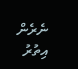ނެރެން އިތުރު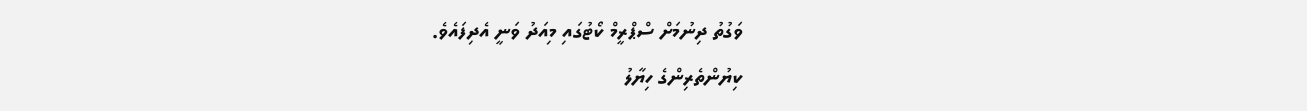ވަގުތު ދިނުމަށް ސްޕްރީމް ކޯޓުގައި މިއަދު ވަނީ އެދިފައެވެ.
ކިޔުންތެރިންގެ ހިޔާލު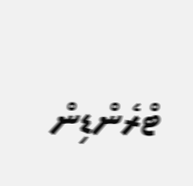ޓްރެންޑިން